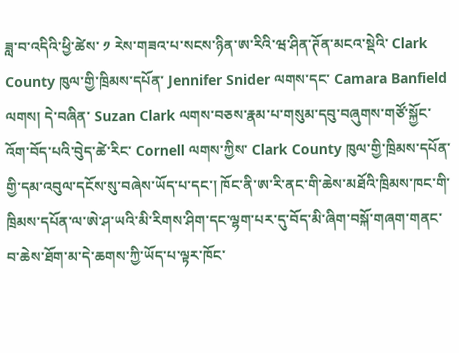ཟླ་བ་འདིའི་ཕྱི་ཚེས་ ༡ རེས་གཟའ་པ་སངས་ཉིན་ཨ་རིའི་ཝ་ཤིན་ཊོན་མངའ་སྡེའི་ Clark County ཁུལ་གྱི་ཁྲིམས་དཔོན་ Jennifer Snider ལགས་དང་ Camara Banfield ལགས། དེ་བཞིན་ Suzan Clark ལགས་བཅས་རྣམ་པ་གསུམ་དབུ་བཞུགས་གཙོ་སྐྱོང་འོག་བོད་པའི་བེུད་ཚེ་རིང་ Cornell ལགས་ཀྱིས་ Clark County ཁུལ་གྱི་ཁྲིམས་དཔོན་གྱི་དམ་འབུལ་དངོས་སུ་བཞེས་ཡོད་པ་དང་། ཁོང་ནི་ཨ་རི་ནང་གི་ཆེས་མཐོའི་ཁྲིམས་ཁང་གི་ཁྲིམས་དཔོན་ལ་ཨེ་ཤ་ཡའི་མི་རིགས་ཤིག་དང་ལྷག་པར་དུ་བོད་མི་ཞིག་བསྐོ་གཞག་གནང་བ་ཆེས་ཐོག་མ་དེ་ཆགས་ཀྱི་ཡོད་པ་ལྟར་ཁོང་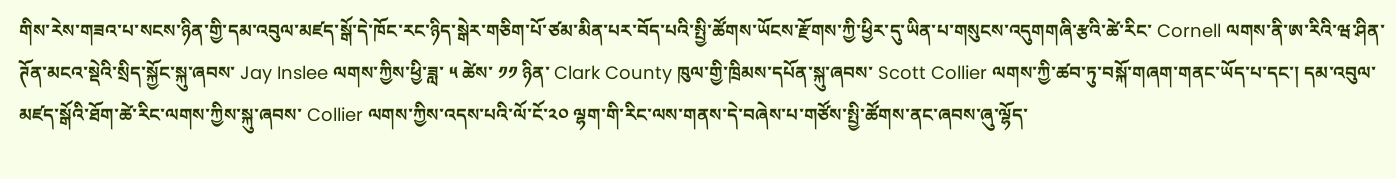གིས་རེས་གཟའ་པ་སངས་ཉིན་གྱི་དམ་འབུལ་མཛད་སྒོ་དེ་ཁོང་རང་ཉིད་སྒེར་གཅིག་པོ་ཙམ་མིན་པར་བོད་པའི་སྤྱི་ཚོགས་ཡོངས་རྫོགས་ཀྱི་ཕྱིར་དུ་ཡིན་པ་གསུངས་འདུགགཞི་རྩའི་ཚེ་རིང་ Cornell ལགས་ནི་ཨ་རིའི་ཝ་ཤིན་ཊོན་མངའ་སྡེའི་སྲིད་སྐྱོང་སྐུ་ཞབས་ Jay Inslee ལགས་ཀྱིས་ཕྱི་ཟླ་ ༥ ཚེས་ ༡༡ ཉིན་ Clark County ཁུལ་གྱི་ཁྲིམས་དཔོན་སྐུ་ཞབས་ Scott Collier ལགས་ཀྱི་ཚབ་ཏུ་བསྐོ་གཞག་གནང་ཡོད་པ་དང་། དམ་འབུལ་མཛད་སྒོའི་ཐོག་ཚེ་རིང་ལགས་ཀྱིས་སྐུ་ཞབས་ Collier ལགས་ཀྱིས་འདས་པའི་ལོ་ངོ་༢༠ ལྷག་གི་རིང་ལས་གནས་དེ་བཞེས་པ་གཙོས་སྤྱི་ཚོགས་ནང་ཞབས་ཞུ་ལྷོད་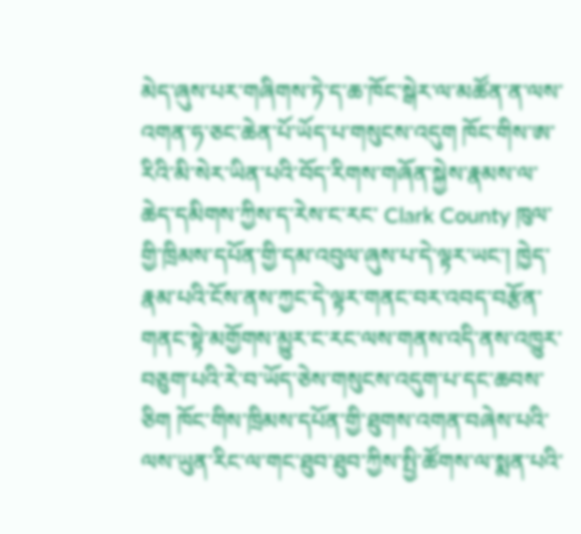མེད་ཞུས་པར་གཞིགས་ཏེ་ད་ཆ་ཁོང་སྒེར་ལ་མཚོན་ན་ལས་འགན་ཧ་ཅང་ཆེན་པོ་ཡོད་པ་གསུངས་འདུག ཁོང་གིས་ཨ་རིའི་མི་སེར་ཡིན་པའི་བོད་རིགས་གཞོན་སྐྱེས་རྣམས་ལ་ཆེད་དམིགས་ཀྱིས་ད་རེས་ང་རང་ Clark County ཁུལ་གྱི་ཁྲིམས་དཔོན་གྱི་དམ་འབུལ་ཞུས་པ་དེ་ལྟར་ཡང་། ཁྱེད་རྣམ་པའི་ངོས་ནས་ཀྱང་དེ་ལྟར་གནང་བར་འབད་བརྩོན་གནང་སྟེ་མགྱོགས་མྱུར་ང་རང་ལས་གནས་འདི་ནས་འཁྱུར་བཅུག་པའི་རེ་བ་ཡོད་ཅེས་གསུངས་འདུག་པ་དང་ཆབས་ཅིག ཁོང་གིས་ཁྲིམས་དཔོན་གྱི་ཐུགས་འགན་བཞེས་པའི་ལས་ཡུན་རིང་ལ་གང་ཐུབ་ཐུབ་ཀྱིས་སྤྱི་ཚོགས་ལ་སྨན་པའི་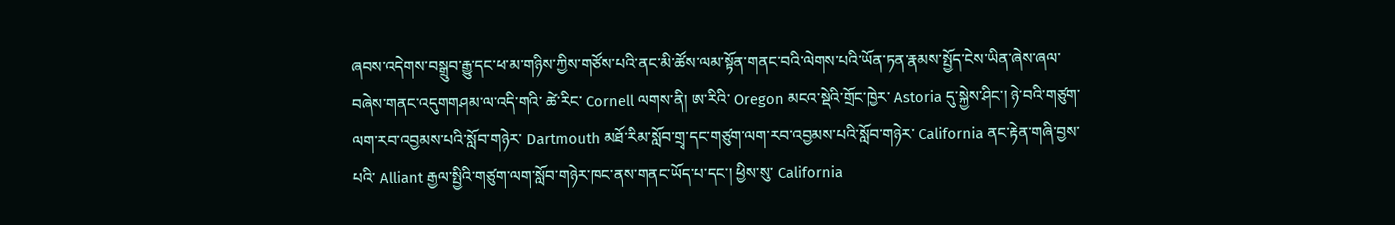ཞབས་འདེགས་བསྒྲུབ་རྒྱུ་དང་ཕ་མ་གཉིས་ཀྱིས་གཙོས་པའི་ནང་མི་ཚོས་ལམ་སྟོན་གནང་བའི་ལེགས་པའི་ཡོན་ཏན་རྣམས་སྤྱོད་ངེས་ཡིན་ཞེས་ཞལ་བཞེས་གནང་འདུགགཤམ་ལ་འདི་གའི་ ཚེ་རིང་ Cornell ལགས་ནི། ཨ་རིའི་ Oregon མངའ་སྡེའི་གྲོང་ཁྱེར་ Astoria དུ་སྐྱེས་ཤིང་། ཉེ་བའི་གཙུག་ལག་རབ་འབྱམས་པའི་སློབ་གཉེར་ Dartmouth མཐོ་རིམ་སློབ་གྲྭ་དང་གཙུག་ལག་རབ་འབྱམས་པའི་སློབ་གཉེར་ California ནང་རྟེན་གཞི་བྱས་པའི་ Alliant རྒྱལ་སྤྱིའི་གཙུག་ལག་སློབ་གཉེར་ཁང་ནས་གནང་ཡོད་པ་དང་། ཕྱིས་སུ་ California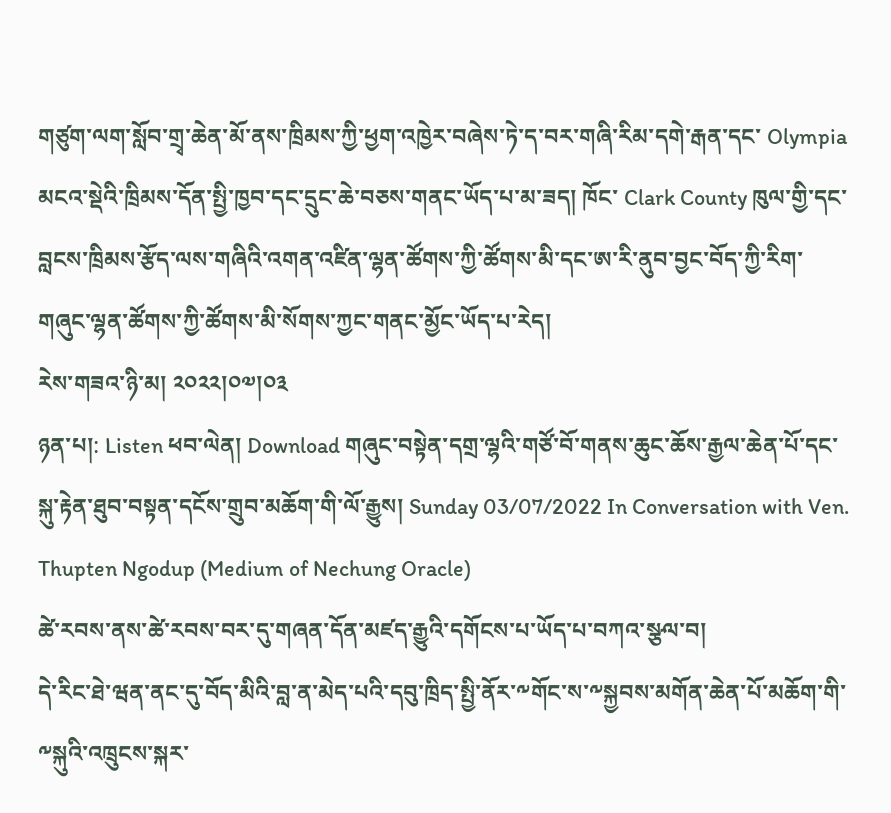གཙུག་ལག་སློབ་གྲྭ་ཆེན་མོ་ནས་ཁྲིམས་ཀྱི་ཕྱག་འཁྱེར་བཞེས་ཏེ་ད་བར་གཞི་རིམ་དགེ་རྒན་དང་ Olympia མངའ་སྡེའི་ཁྲིམས་དོན་སྤྱི་ཁྱབ་དང་དྲུང་ཆེ་བཅས་གནང་ཡོད་པ་མ་ཟད། ཁོང་ Clark County ཁུལ་གྱི་དང་བླངས་ཁྲིམས་རྩོད་ལས་གཞིའི་འགན་འཛིན་ལྷན་ཚོགས་ཀྱི་ཚོགས་མི་དང་ཨ་རི་ནུབ་བྱང་བོད་ཀྱི་རིག་གཞུང་ལྷན་ཚོགས་ཀྱི་ཚོགས་མི་སོགས་ཀྱང་གནང་མྱོང་ཡོད་པ་རེད།
རེས་གཟའ་ཉི་མ། ༢༠༢༢།༠༧།༠༣
ཉན་པ།: Listen ཕབ་ལེན། Download གཞུང་བསྟེན་དགྲ་ལྷའི་གཙོ་བོ་གནས་ཆུང་ཆོས་རྒྱལ་ཆེན་པོ་དང་སྐུ་རྟེན་ཐུབ་བསྟན་དངོས་གྲུབ་མཆོག་གི་ལོ་རྒྱུས། Sunday 03/07/2022 In Conversation with Ven. Thupten Ngodup (Medium of Nechung Oracle)
ཚེ་རབས་ནས་ཚེ་རབས་བར་དུ་གཞན་དོན་མཛད་རྒྱུའི་དགོངས་པ་ཡོད་པ་བཀའ་སྩལ་བ།
དེ་རིང་ཐེ་ཝན་ནང་དུ་བོད་མིའི་བླ་ན་མེད་པའི་དབུ་ཁྲིད་སྤྱི་ནོར་༸གོང་ས་༸སྐྱབས་མགོན་ཆེན་པོ་མཆོག་གི་༸སྐུའི་འཁྲུངས་སྐར་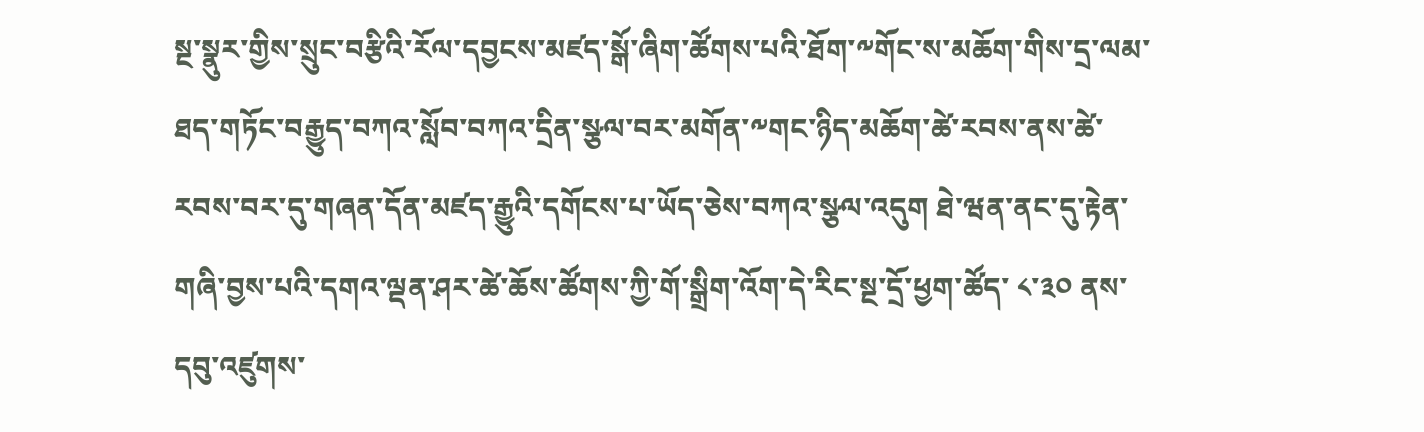སྔ་སྣུར་གྱིས་སྲུང་བརྩིའི་རོལ་དབྱངས་མཛད་སྒོ་ཞིག་ཚོགས་པའི་ཐོག་༸གོང་ས་མཆོག་གིས་དྲ་ལམ་ཐད་གཏོང་བརྒྱུད་བཀའ་སློབ་བཀའ་དྲིན་སྩལ་བར་མགོན་༸གང་ཉིད་མཆོག་ཚེ་རབས་ནས་ཚེ་རབས་བར་དུ་གཞན་དོན་མཛད་རྒྱུའི་དགོངས་པ་ཡོད་ཅེས་བཀའ་སྩལ་འདུག ཐེ་ཝན་ནང་དུ་རྟེན་གཞི་བྱས་པའི་དགའ་ལྡན་ཤར་ཚེ་ཆོས་ཚོགས་ཀྱི་གོ་སྒྲིག་འོག་དེ་རིང་སྔ་དྲོ་ཕྱག་ཚོད་ ༨་༣༠ ནས་དབུ་འཛུགས་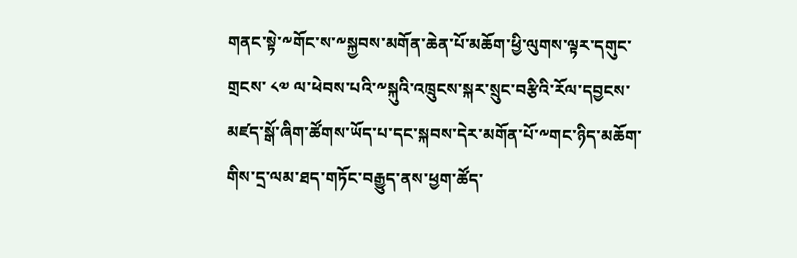གནང་སྟེ་༸གོང་ས་༸སྐྱབས་མགོན་ཆེན་པོ་མཆོག་ཕྱི་ལུགས་ལྟར་དགུང་གྲངས་ ༨༧ ལ་ཕེབས་པའི་༸སྐུའི་འཁྲུངས་སྐར་སྲུང་བརྩིའི་རོལ་དབྱངས་མཛད་སྒོ་ཞིག་ཚོགས་ཡོད་པ་དང་སྐབས་དེར་མགོན་པོ་༸གང་ཉིད་མཆོག་གིས་དྲ་ལམ་ཐད་གཏོང་བརྒྱུད་ནས་ཕྱག་ཚོད་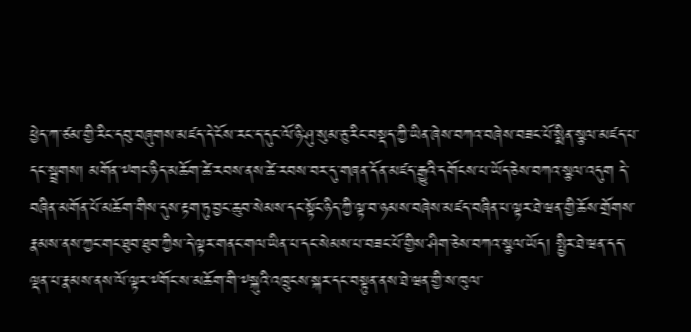ཕྱེད་ཀ་ཙམ་གྱི་རིང་དབུ་བཞུགས་མཛད་དེ་ངོས་རང་ད་དུང་ལོ་ཉི་ཤུ་སུམ་ཅུ་རིང་བསྡད་ཀྱི་ཡིན་ཞེས་བཀའ་བཞེས་བཟང་པོ་སྨིན་སྩལ་མཛད་པ་དང་སྦྲགས། མགོན་༸གང་ཉིད་མཆོག་ཚེ་རབས་ནས་ཚེ་རབས་བར་དུ་གཞན་དོན་མཛད་རྒྱུའི་དགོངས་པ་ཡོད་ཅེས་བཀའ་སྩལ་འདུག དེ་བཞིན་མགོན་པོ་མཆོག་གིས་དུས་རྟག་ཏུ་བྱང་ཆུབ་སེམས་དང་སྟོང་ཉིད་ཀྱི་ལྟ་བ་ཉམས་བཞེས་མཛད་བཞིན་པ་ལྟར་ཐེ་ཝན་གྱི་ཆོས་གྲོགས་རྣམས་ནས་ཀྱང་གང་ཐུབ་ཐུབ་ཀྱིས་དེ་ལྟར་གནང་གལ་ཡིན་པ་དང་སེམས་པ་བཟང་པོ་གྱིས་ཤིག་ཅེས་བཀའ་སྩལ་ཡོད། སྤྱིར་ཐེ་ཝན་དད་ལྡན་པ་རྣམས་ནས་ལོ་ལྟར་༸གོང་ས་མཆོག་གི་༸སྐུའི་འཁྲུངས་སྐར་དང་བསྟུན་ནས་ཐེ་ཝན་གྱི་ས་ཁུལ་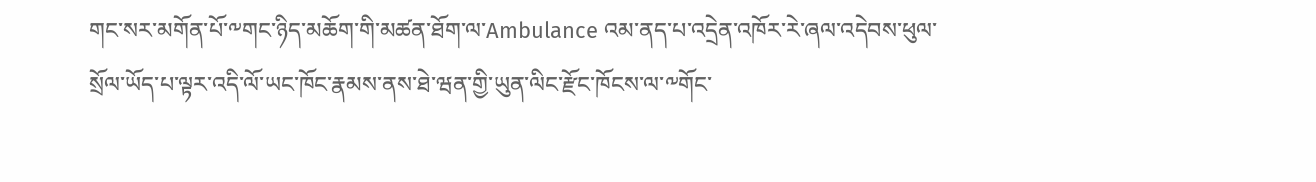གང་སར་མགོན་པོ་༸གང་ཉིད་མཆོག་གི་མཚན་ཐོག་ལ་Ambulance འམ་ནད་པ་འདྲེན་འཁོར་རེ་ཞལ་འདེབས་ཕུལ་སྲོལ་ཡོད་པ་ལྟར་འདི་ལོ་ཡང་ཁོང་རྣམས་ནས་ཐེ་ཝན་གྱི་ཡུན་ལིང་རྫོང་ཁོངས་ལ་༸གོང་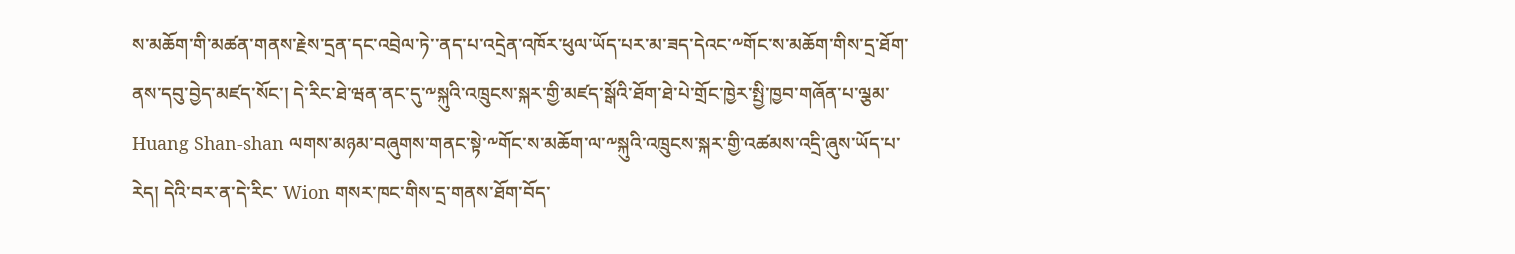ས་མཆོག་གི་མཚན་གནས་རྗེས་དྲན་དང་འབྲེལ་ཏེ་་ནད་པ་འདྲེན་འཁོར་ཕུལ་ཡོད་པར་མ་ཟད་དེའང་༸གོང་ས་མཆོག་གིས་དྲ་ཐོག་ནས་དབུ་བྱེད་མཛད་སོང་། དེ་རིང་ཐེ་ཝན་ནང་དུ་༸སྐུའི་འཁྲུངས་སྐར་གྱི་མཛད་སྒོའི་ཐོག་ཐེ་པེ་གྲོང་ཁྱེར་སྤྱི་ཁྱབ་གཞོན་པ་ལྕམ་ Huang Shan-shan ལགས་མཉམ་བཞུགས་གནང་སྟེ་༸གོང་ས་མཆོག་ལ་༸སྐུའི་འཁྲུངས་སྐར་གྱི་འཚམས་འདྲི་ཞུས་ཡོད་པ་རེད། དེའི་བར་ན་དེ་རིང་ Wion གསར་ཁང་གིས་དྲ་གནས་ཐོག་བོད་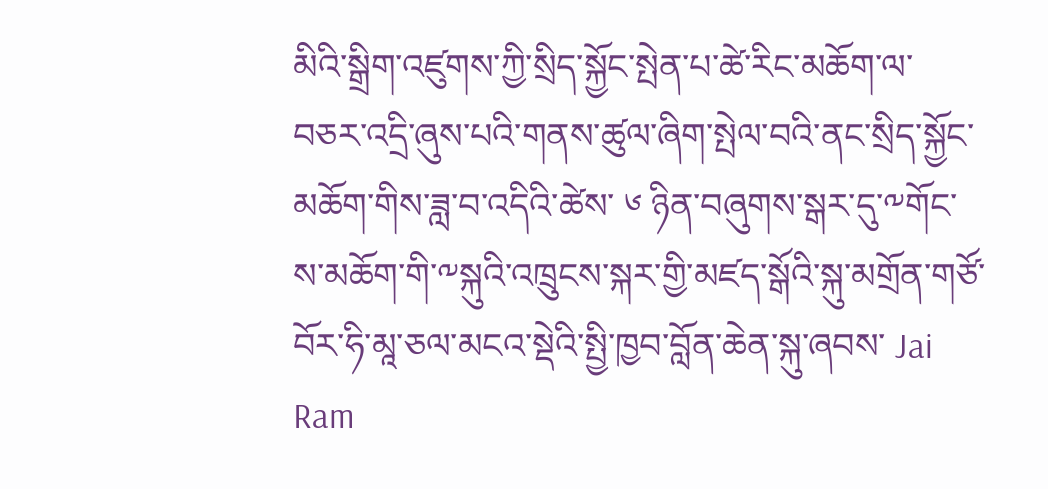མིའི་སྒྲིག་འཛུགས་ཀྱི་སྲིད་སྐྱོང་སྤེན་པ་ཚེ་རིང་མཆོག་ལ་བཅར་འདྲི་ཞུས་པའི་གནས་ཚུལ་ཞིག་སྤེལ་བའི་ནང་སྲིད་སྐྱོང་མཆོག་གིས་ཟླ་བ་འདིའི་ཚེས་ ༦ ཉིན་བཞུགས་སྒར་དུ་༸གོང་ས་མཆོག་གི་༸སྐུའི་འཁྲུངས་སྐར་གྱི་མཛད་སྒོའི་སྐུ་མགྲོན་གཙོ་བོར་ཧི་མཱ་ཅལ་མངའ་སྡེའི་སྤྱི་ཁྱབ་བློན་ཆེན་སྐུ་ཞབས་ Jai Ram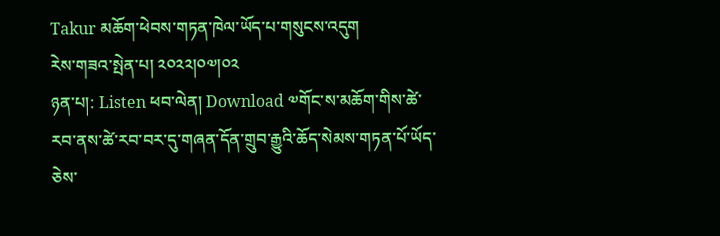Takur མཆོག་ཕེབས་གཏན་ཁེལ་ཡོད་པ་གསུངས་འདུག
རེས་གཟའ་སྤེན་པ། ༢༠༢༢།༠༧།༠༢
ཉན་པ།: Listen ཕབ་ལེན། Download ༧གོང་ས་མཆོག་གིས་ཚེ་རབ་ནས་ཚེ་རབ་བར་དུ་གཞན་དོན་གྲུབ་རྒྱུའི་ཆོད་སེམས་གཏན་པོ་ཡོད་ཅེས་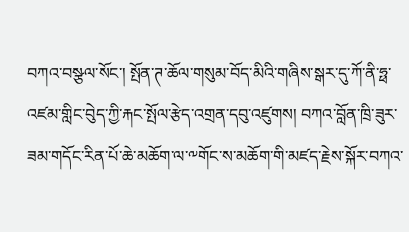བཀའ་བསྩལ་སོང་། སྤོན་ཊ་ཆོལ་གསུམ་བོད་མིའི་གཞིས་སྒར་དུ་ཀོ་ནི་ཧྥ་འཛམ་གླིང་བེུད་ཀྱི་རྐང་སྤོལ་རྩེད་འགྲན་དབུ་འཛུགས། བཀའ་བློན་ཁྲི་ཟུར་ཟམ་གདོང་རིན་པོ་ཆེ་མཆོག་ལ་༸གོང་ས་མཆོག་གི་མཛད་རྗེས་སྐོར་བཀའ་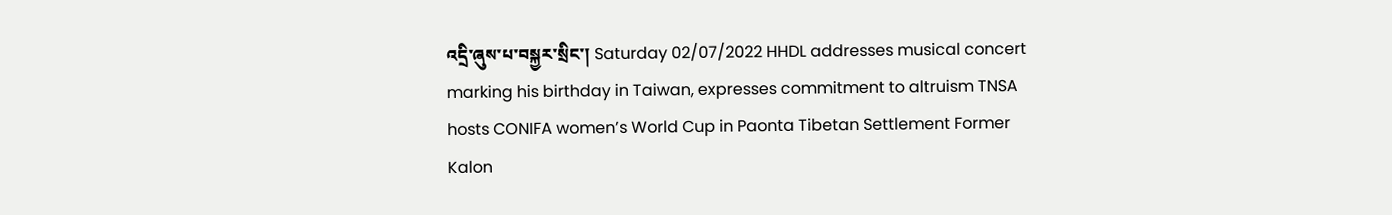འདྲི་ཞུས་པ་བསྐྱར་སྲིང་། Saturday 02/07/2022 HHDL addresses musical concert marking his birthday in Taiwan, expresses commitment to altruism TNSA hosts CONIFA women’s World Cup in Paonta Tibetan Settlement Former Kalon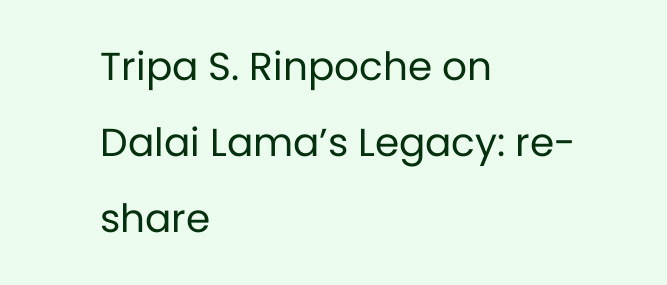Tripa S. Rinpoche on Dalai Lama’s Legacy: re-share